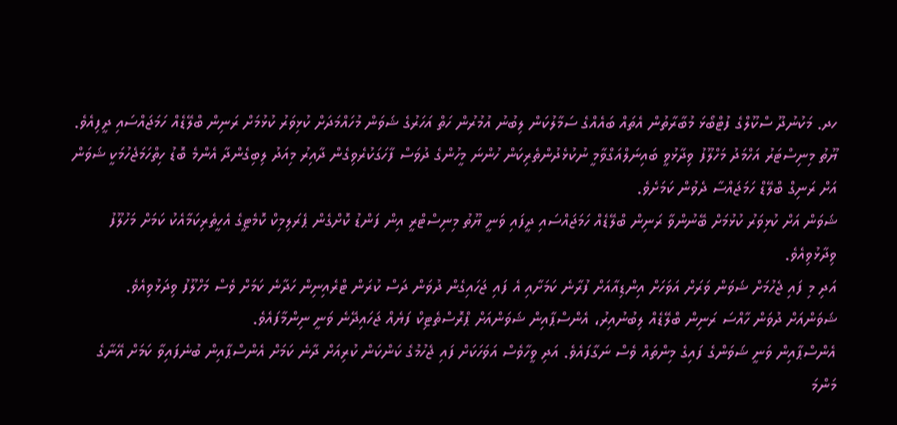ހދ. މަކުނުދޫ ސްކޫލްގެ ފުޓްބޯޅަ މުބާރާތުން އެތައް ބައެއްގެ ސަމާލުކަން ލިބުނު އުމުރުން ހަތް އަހަރުގެ ޝަވަން މުހައްމަދަށް ކުޅިވަރު ކުޅުމަށް ރަނިން ބްލޭޑެއް ހަމަޖައްސައި ދީފިއެވެ.
ޔޫތު މިނިސްޓަރު އަހްމަދު މަހްލޫފު ވިދާޅުވީ ބައިނަލްއަގްވާމީ ނުކުޅެދުންތެރިކަން ހުންނަ މީހުންގެ ދުވަސް ފާހަގަކުރެވިގެން ދާއިރު މިއަދު ލިބިގެންދާ އެންމެ ބޮޑު ހިތްހަމަޖެހުމަކީ ޝަވަން އަށް ރަނިގް ބްލޭޑް ހަމަޖައްސާ ދެވުން ކަމަށެވެ.
ޝަވަން އަށް ކުޅިވަރު ކުޅުމަށް ބޭނުންވާ ރަނިން ބްލޭޑެއް ހަމަޖައްސައި ދީފައި ވަނީ ޔޫތު މިނިސްޓްރީ އިން ފަންޑު ކޮށްގެން ޕެރަލިމިކް ކޮމެޓީގެ އެހީތެރިކަމާއެކު ކަމަށް މަހުލޫފު ވިދާޅުވިއެވެ.
އަދި މި ފައި ޖެހުމަށް ޝަވަން ވަރަށް އަވަހަށް އިންޑިއާއަށް ފުރާނެ ކަމަށާއި އެ ފައި ޖަހައިގެން ދުވަން ދަސް ކުރަން ޓްރެއިނިން ހަދާނެ ކަމަށް ވެސް މަހްލޫފު ވިދަޅުވިއެވެ.
ޝަވަންއަށް ދުވަން ހާއްސަ ރަނިން ބްލޭޑެއް ލިބުނުއިރު، އެންސްޕާއިން ޝަވަންއަށް ޕްރޮސްތެޓިކް ފަޔެއް ޖަހައިދޭނެ ވަނީ ނިންމާފައެވެ.
އެންސްޕާއިން ވަނީ ޝަވަންގެ ފައިގެ މިންތައް ވެސް ނަގާފައެވެ. އަދި ވީހާވެސް އަވަހަކަށް ފައި ޖެހުމުގެ ކަންކަން ކުރިއަށް ދާނެ ކަމަށް އެންސްޕާއިން ބުނެފައިވާ ކަމަށް އޭނާގެ މަންމަ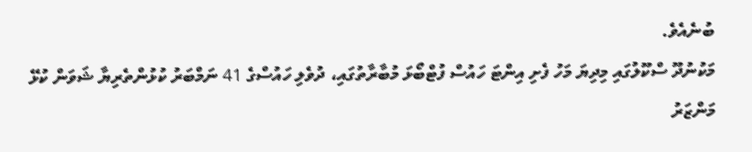ބުނެއެވެ.
މަކުނުދޫ ސްކޫލުގައި މިދިޔަ މަހު ފެށި އިންޓަ ހައުސް ފުޓްބޯޅަ މުބާރާތުގައި، ދުވެލި ހައުސްގެ 41 ނަމްބަރު ކުޅުންތެރިޔާ ޝަވަން ކުޅޭ މަންޒަރު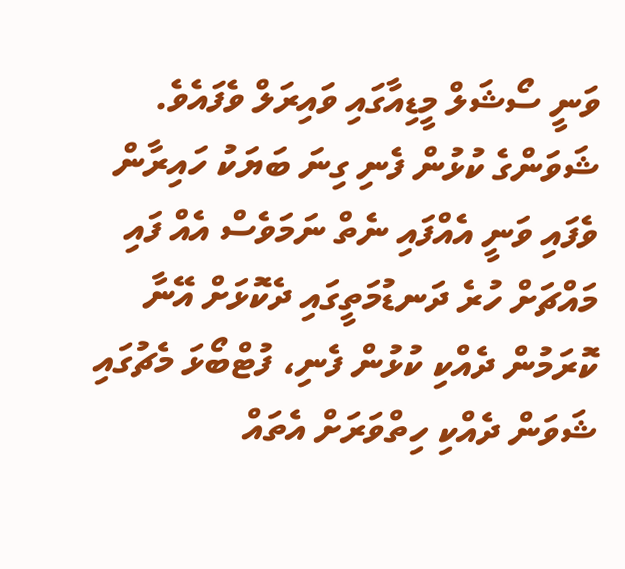ވަނީ ސޯޝަލް މީޑިއާގައި ވައިރަލް ވެފައެވެ.
ޝަވަންގެ ކުޅުން ފެނި ގިނަ ބަޔަކު ހައިރާން ވެފައި ވަނީ އެއްފައި ނެތް ނަމަވެސް އެއް ފައި މައްޗަށް ހުރެ ދަނޑުމަތީގައި ދެކޮޅަށް އޭނާ ކޮރަމުން ދެއްކި ކުޅުން ފެނި، ފުޓްބޯޅަ މެޗުގައި ޝަވަން ދެއްކި ހިތްވަރަށް އެތައް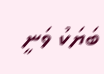ބަޔަކު ވަނީ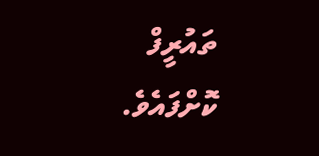ތައުރީފް ކޮށްފައެވެ.